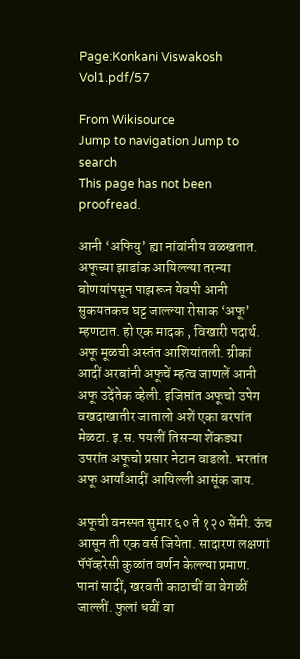Page:Konkani Viswakosh Vol1.pdf/57

From Wikisource
Jump to navigation Jump to search
This page has not been proofread.

आनी ‘अफियु’ ह्या नांवांनीय वळखतात. अफूच्या झाडांक आयिल्ल्या तरन्या बोणयांपसून पाझरून येवपी आनी सुकयतकच घट्ट जाल्ल्या रोसाक ‘अफू’ म्हणटात. हो एक मादक , विखारी पदार्थ. अफू मूळची अस्तंत आशियांतली. ग्रीकां आदीं अरबांनी अफूचें म्हत्व जाणलें आनी अफू उदेंतेक व्हेली. इजिप्तांत अफूचो उपेग वखदाखातीर जातालो अशें एका बरपांत मेळटा. इ.स. पयलीं तिसऱ्या शेंकड्या उपरांत अफूचो प्रसार नेटान वाडलो. भरतांत अफू आर्यांआदीं आयिल्ली आसूंक जाय.

अफूची वनस्पत सुमार ६० ते १२० सेंमी. ऊंच आसून ती एक वर्स जियेता. सादारण लक्षणां पॅपॅव्हरेसी कुळांत वर्णन केल्ल्या प्रमाण. पानां सादीं, खरवती काठाचीं वा वेगळीं जाल्लीं. फुलां धवीं वा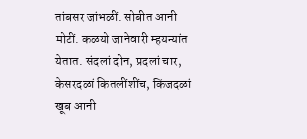तांबसर जांभळीं. सोबीत आनी मोटीं. कळयो जानेवारी म्हयन्यांत येतात. संदलां दोन, प्रदलां चार, केसरदळां कितलींशींच, किंजदळां खूब आनी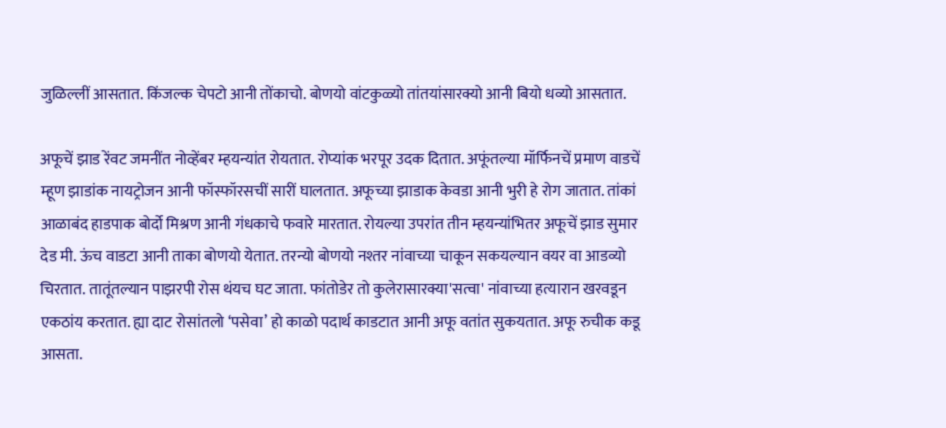जुळिल्लीं आसतात. किंजल्क चेपटो आनी तोंकाचो. बोणयो वांटकुळ्यो तांतयांसारक्यो आनी बियो धव्यो आसतात.

अफूचें झाड रेंवट जमनींत नोव्हेंबर म्हयन्यांत रोयतात. रोप्यांक भरपूर उदक दितात. अफूंतल्या मॉर्फिनचें प्रमाण वाडचें म्हूण झाडांक नायट्रोजन आनी फॉस्फॉरसचीं सारीं घालतात. अफूच्या झाडाक केवडा आनी भुरी हे रोग जातात. तांकां आळाबंद हाडपाक बोर्दो मिश्रण आनी गंधकाचे फवारे मारतात. रोयल्या उपरांत तीन म्हयन्यांभितर अफूचें झाड सुमार देड मी. ऊंच वाडटा आनी ताका बोणयो येतात. तरन्यो बोणयो नश्तर नांवाच्या चाकून सकयल्यान वयर वा आडव्यो चिरतात. तातूंतल्यान पाझरपी रोस थंयच घट जाता. फांतोडेर तो कुलेरासारक्या'सत्वा' नांवाच्या हत्यारान खरवडून एकठांय करतात. ह्या दाट रोसांतलो ‘पसेवा’ हो काळो पदार्थ काडटात आनी अफू वतांत सुकयतात. अफू रुचीक कडू आसता.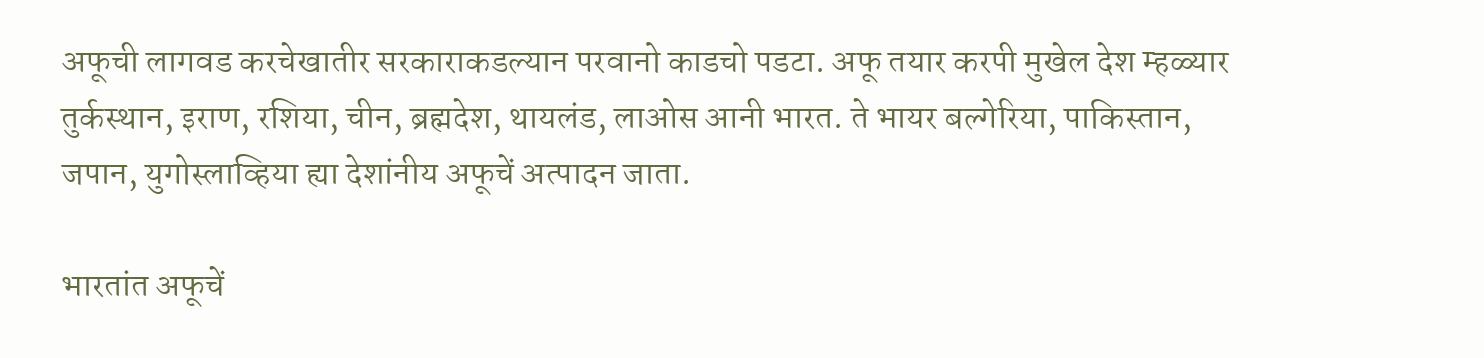अफूची लागवड करचेखातीर सरकाराकडल्यान परवानो काडचो पडटा. अफू तयार करपी मुखेल देश म्हळ्यार तुर्कस्थान, इराण, रशिया, चीन, ब्रह्मदेश, थायलंड, लाओस आनी भारत. ते भायर बल्गेरिया, पाकिस्तान, जपान, युगोस्लाव्हिया ह्या देशांनीय अफूचें अत्पादन जाता.

भारतांत अफूचें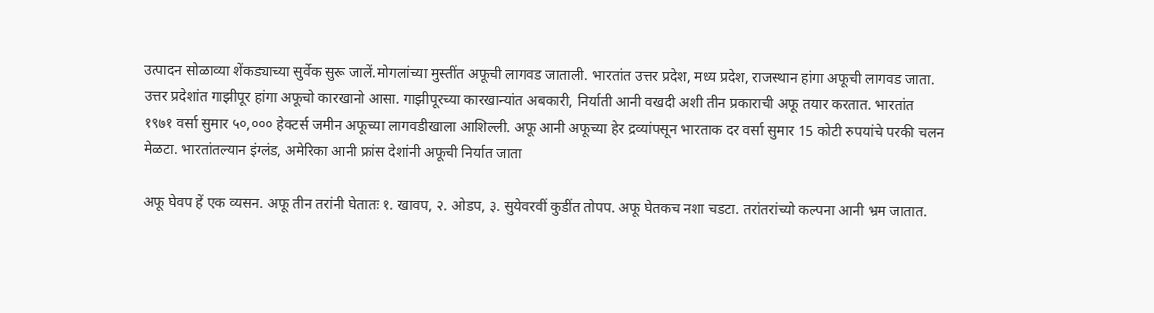उत्पादन सोळाव्या शेंकड्याच्या सुर्वेक सुरू जालें.मोगलांच्या मुस्तींत अफूची लागवड जाताली. भारतांत उत्तर प्रदेश, मध्य प्रदेश, राजस्थान हांगा अफूची लागवड जाता. उत्तर प्रदेशांत गाझीपूर हांगा अफूचो कारखानो आसा. गाझीपूरच्या कारखान्यांत अबकारी, निर्याती आनी वखदी अशी तीन प्रकाराची अफू तयार करतात. भारतांत १९७१ वर्सा सुमार ५०,००० हेक्टर्स जमीन अफूच्या लागवडीखाला आशिल्ली. अफू आनी अफूच्या हेर द्रव्यांपसून भारताक दर वर्सा सुमार 15 कोटी रुपयांचे परकी चलन मेळटा. भारतांतल्यान इंग्लंड, अमेरिका आनी फ्रांस देशांनी अफूची निर्यात जाता

अफू घेवप हें एक व्यसन. अफू तीन तरांनी घेतातः १. खावप, २. ओडप, ३. सुयेवरवीं कुडींत तोपप. अफू घेतकच नशा चडटा. तरांतरांच्यो कल्पना आनी भ्रम जातात.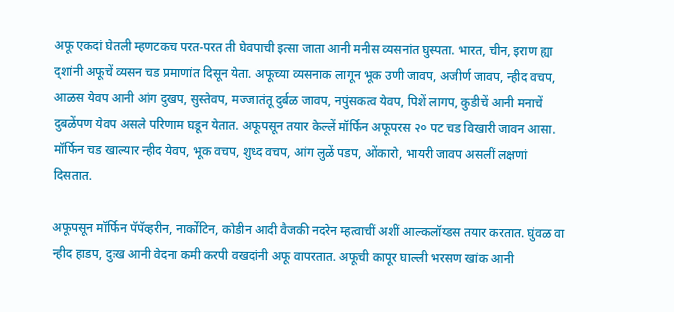अफू एकदां घेतली म्हणटकच परत-परत ती घेवपाची इत्सा जाता आनी मनीस व्यसनांत घुस्पता. भारत, चीन, इराण ह्या द्शांनी अफूचें व्यसन चड प्रमाणांत दिसून येता. अफूच्या व्यसनाक लागून भूक उणी जावप, अजीर्ण जावप, न्हीद वचप, आळस येवप आनी आंग दुखप, सुस्तेवप, मज्जातंतू दुर्बळ जावप, नपुंसकत्व येवप, पिशें लागप, कुडीचें आनी मनाचें दुबळेंपण येवप असले परिणाम घडून येतात. अफूपसून तयार केल्लें मॉर्फिन अफूपरस २० पट चड विखारी जावन आसा. मॉर्फिन चड खाल्यार न्हीद येवप, भूक वचप, शुध्द वचप, आंग लुळें पडप, ओंकारो, भायरी जावप असलीं लक्षणां दिसतात.

अफूपसून मॉर्फिन पॅपॅव्हरीन, नार्कोटिन, कोडीन आदी वैजकी नदरेन म्हत्वाचीं अशीं आल्कलॉय्डस तयार करतात. घुंवळ वा न्हीद हाडप, दुःख आनी वेदना कमी करपी वखदांनी अफू वापरतात. अफूची कापूर घाल्ली भरसण खांक आनी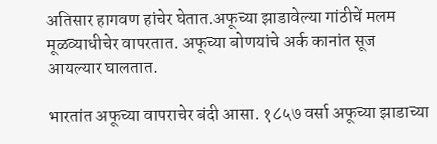अतिसार हागवण हांचेर घेतात.अफूच्या झाडावेल्या गांठीचें मलम मूळव्याधीचेर वापरतात. अफूच्या बोणयांचे अर्क कानांत सूज आयल्यार घालतात.

भारतांत अफूच्या वापराचेर बंदी आसा. १८५७ वर्सा अफूच्या झाडाच्या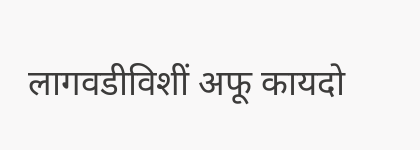लागवडीविशीं अफू कायदो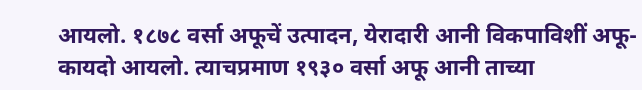आयलो. १८७८ वर्सा अफूचें उत्पादन, येरादारी आनी विकपाविशीं अफू-कायदो आयलो. त्याचप्रमाण १९३० वर्सा अफू आनी ताच्या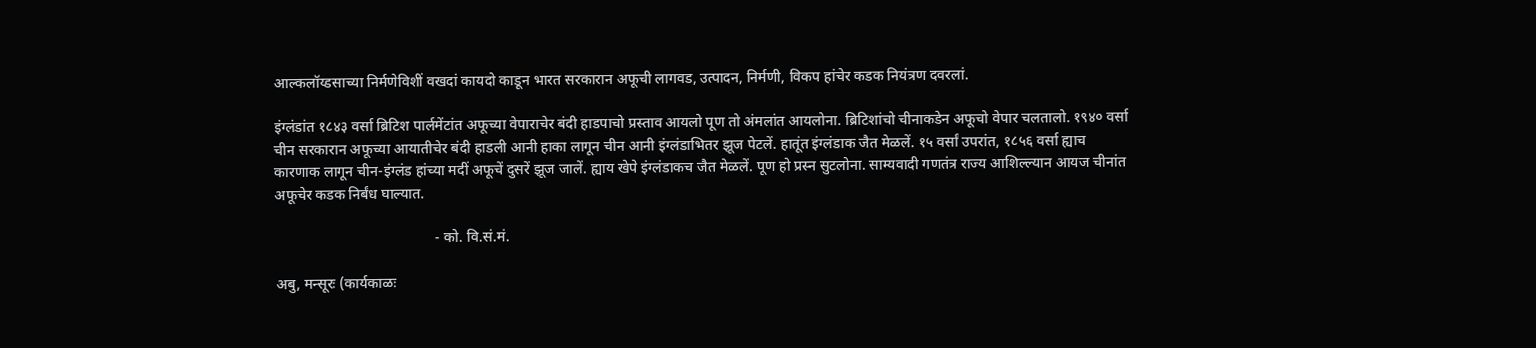आल्कलॉय्डसाच्या निर्मणेविशीं वखदां कायदो काडून भारत सरकारान अफूची लागवड, उत्पादन, निर्मणी, विकप हांचेर कडक नियंत्रण दवरलां.

इंग्लंडांत १८४३ वर्सा ब्रिटिश पार्लमेंटांत अफूच्या वेपाराचेर बंदी हाडपाचो प्रस्ताव आयलो पूण तो अंमलांत आयलोना. ब्रिटिशांचो चीनाकडेन अफूचो वेपार चलतालो. १९४० वर्सा चीन सरकारान अफूच्या आयातीचेर बंदी हाडली आनी हाका लागून चीन आनी इंग्लंडाभितर झूज पेटलें. हातूंत इंग्लंडाक जैत मेळलें. १५ वर्सां उपरांत, १८५६ वर्सा ह्याच कारणाक लागून चीन-इंग्लंड हांच्या मदीं अफूचें दुसरें झूज जालें. ह्याय खेपे इंग्लंडाकच जैत मेळलें. पूण हो प्रस्न सुटलोना. साम्यवादी गणतंत्र राज्य आशिल्ल्यान आयज चीनांत अफूचेर कडक निर्बंध घाल्यात.

                                            - को. वि.सं.मं.

अबु, मन्सूरः (कार्यकाळः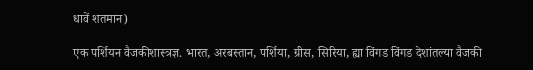धावें शतमान)

एक पर्शियन वैजकीशास्त्रज्ञ. भारत, अरबस्तान, पर्शिया, ग्रीस, सिरिया, ह्या विंगड विंगड देशांतल्या वैजकी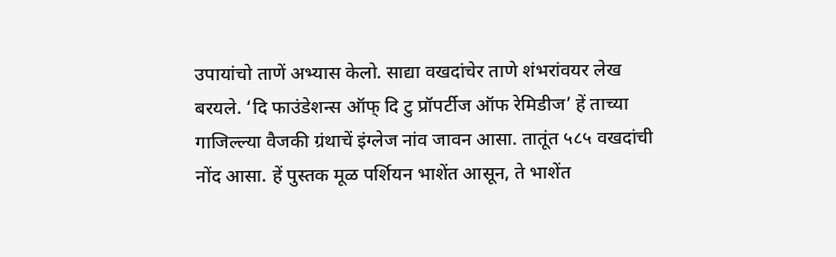उपायांचो ताणें अभ्यास केलो. साद्या वखदांचेर ताणे शंभरांवयर लेख बरयले. ‘दि फाउंडेशन्स ऑफ् दि टु प्रॉपर्टीज ऑफ रेमिडीज’ हें ताच्या गाजिल्ल्या वैजकी ग्रंथाचें इंग्लेज नांव जावन आसा. तातूंत ५८५ वखदांची नोंद आसा. हें पुस्तक मूळ पर्शियन भाशेंत आसून, ते भाशेंत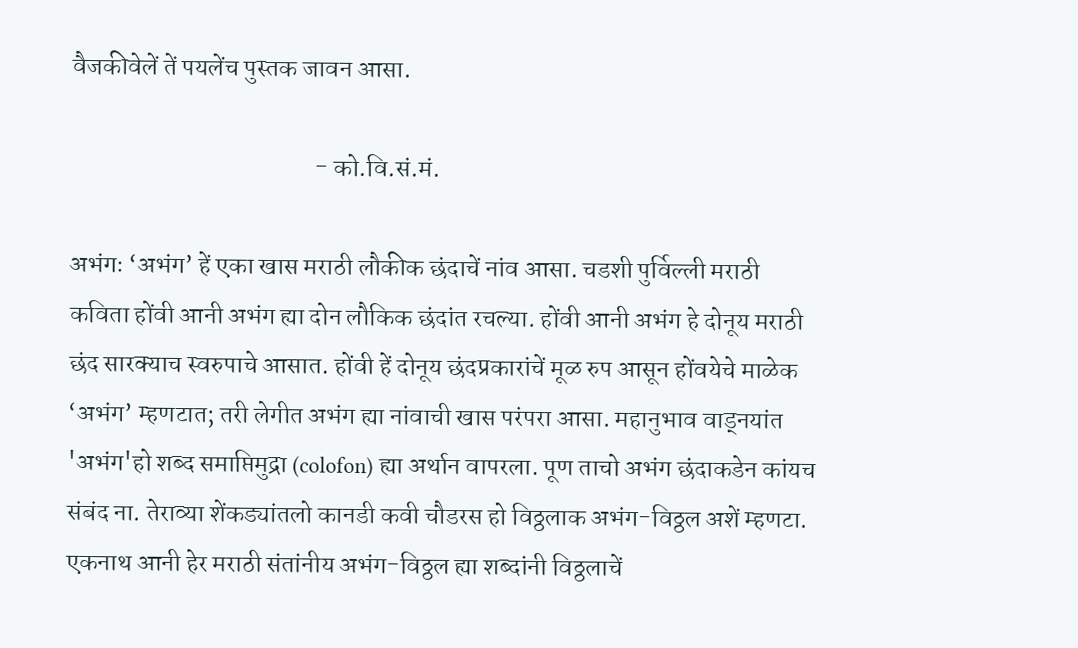वैजकीवेलें तें पयलेंच पुस्तक जावन आसा.

                                                - को.वि.सं.मं.

अभंगः ‘अभंग’ हें एका खास मराठी लौकीक छंदाचें नांव आसा. चडशी पुर्विल्ली मराठी कविता होंवी आनी अभंग ह्या दोन लौकिक छंदांत रचल्या. होंवी आनी अभंग हे दोनूय मराठी छंद सारक्याच स्वरुपाचे आसात. होंवी हें दोनूय छंदप्रकारांचें मूळ रुप आसून होंवयेचे माळेक ‘अभंग’ म्हणटात; तरी लेगीत अभंग ह्या नांवाची खास परंपरा आसा. महानुभाव वाड्नयांत 'अभंग'हो शब्द समाप्तिमुद्रा (colofon) ह्या अर्थान वापरला. पूण ताचो अभंग छंदाकडेन कांयच संबंद ना. तेराव्या शेंकड्यांतलो कानडी कवी चौडरस हो विठ्ठलाक अभंग-विठ्ठल अशें म्हणटा. एकनाथ आनी हेर मराठी संतांनीय अभंग-विठ्ठल ह्या शब्दांनी विठ्ठलाचें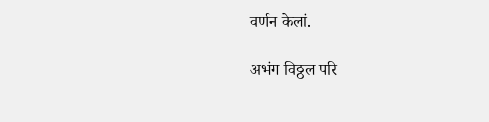वर्णन केलां.

अभंग विठ्ठल परि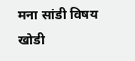मना सांडी विषय खोडी